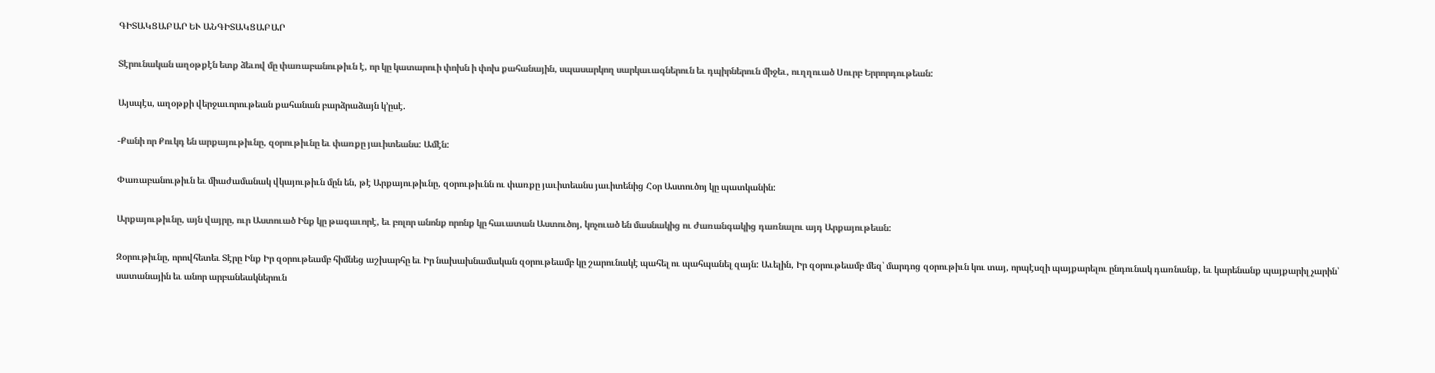ԳԻՏԱԿՑԱԲԱՐ ԵՒ ԱՆԳԻՏԱԿՑԱԲԱՐ

Տէրունական աղօթքէն ետք ձեւով մը փառաբանութիւն է, որ կը կատարուի փոխն ի փոխ քահանային, սպասարկող սարկաւագներուն եւ դպիրներուն միջեւ, ուղղուած Սուրբ Երրորդութեան:

Այսպէս, աղօթքի վերջաւորութեան քահանան բարձրաձայն կ՚ըսէ.

-Քանի որ Քուկդ են արքայութիւնը, զօրութիւնը եւ փառքը յաւիտեանս: Ամէն:

Փառաբանութիւն եւ միաժամանակ վկայութիւն մըն են, թէ Արքայութիւնը, զօրութիւնն ու փառքը յաւիտեանս յաւիտենից Հօր Աստուծոյ կը պատկանին:

Արքայութիւնը, այն վայրը, ուր Աստուած Ինք կը թագաւորէ, եւ բոլոր անոնք որոնք կը հաւատան Աստուծոյ, կոչուած են մասնակից ու ժառանգակից դառնալու այդ Արքայութեան:

Զօրութիւնը, որովհետեւ Տէրը Ինք Իր զօրութեամբ հիմնեց աշխարհը եւ Իր նախախնամական զօրութեամբ կը շարունակէ պահել ու պահպանել զայն: Աւելին, Իր զօրութեամբ մեզ՝ մարդոց զօրութիւն կու տայ, որպէսզի պայքարելու ընդունակ դառնանք, եւ կարենանք պայքարիլ չարին՝ սատանային եւ անոր արբանեակներուն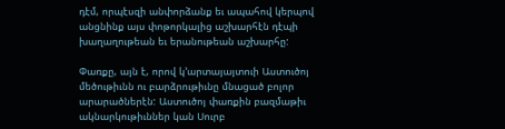դէմ, որպէսզի անփորձանք եւ ապահով կերպով անցնինք այս փոթորկալից աշխարհէն դէպի խաղաղութեան եւ երանութեան աշխարհը:

Փառքը, այն է, որով կ՚արտայայտուի Աստուծոյ մեծութիւնն ու բարձրութիւնը մնացած բոլոր արարածներէն: Աստուծոյ փառքին բազմաթիւ ակնարկութիւններ կան Սուրբ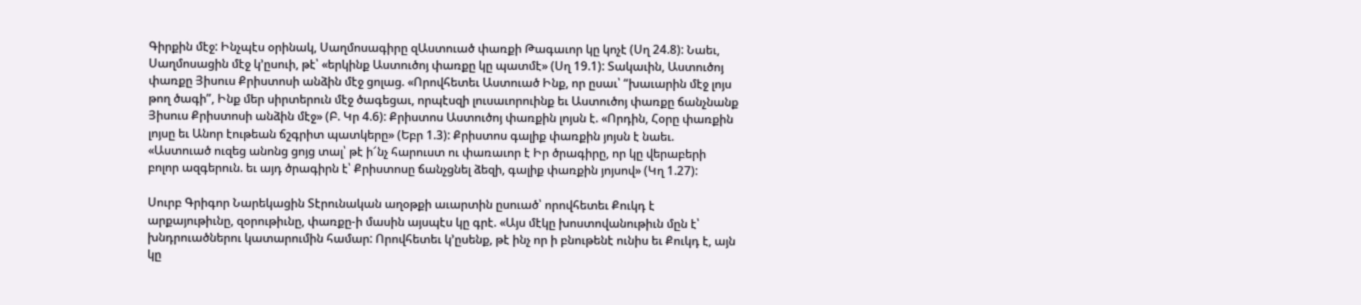Գիրքին մէջ: Ինչպէս օրինակ, Սաղմոսագիրը զԱստուած փառքի Թագաւոր կը կոչէ (Սղ 24.8): Նաեւ, Սաղմոսացին մէջ կ՚ըսուի, թէ՝ «երկինք Աստուծոյ փառքը կը պատմէ» (Սղ 19.1): Տակաւին, Աստուծոյ փառքը Յիսուս Քրիստոսի անձին մէջ ցոլաց. «Որովհետեւ Աստուած Ինք, որ ըսաւ՝ “խաւարին մէջ լոյս թող ծագի”, Ինք մեր սիրտերուն մէջ ծագեցաւ, որպէսզի լուսաւորուինք եւ Աստուծոյ փառքը ճանչնանք Յիսուս Քրիստոսի անձին մէջ» (Բ. Կր 4.6): Քրիստոս Աստուծոյ փառքին լոյսն է. «Որդին, Հօրը փառքին լոյսը եւ Անոր էութեան ճշգրիտ պատկերը» (Եբր 1.3): Քրիստոս գալիք փառքին յոյսն է նաեւ. «Աստուած ուզեց անոնց ցոյց տալ՝ թէ ի՜նչ հարուստ ու փառաւոր է Իր ծրագիրը, որ կը վերաբերի բոլոր ազգերուն. եւ այդ ծրագիրն է՝ Քրիստոսը ճանչցնել ձեզի, գալիք փառքին յոյսով» (Կղ 1.27):

Սուրբ Գրիգոր Նարեկացին Տէրունական աղօթքի աւարտին ըսուած՝ որովհետեւ Քուկդ է արքայութիւնը, զօրութիւնը, փառքը-ի մասին այսպէս կը գրէ. «Այս մէկը խոստովանութիւն մըն է՝ խնդրուածներու կատարումին համար: Որովհետեւ կ՚ըսենք, թէ ինչ որ ի բնութենէ ունիս եւ Քուկդ է, այն կը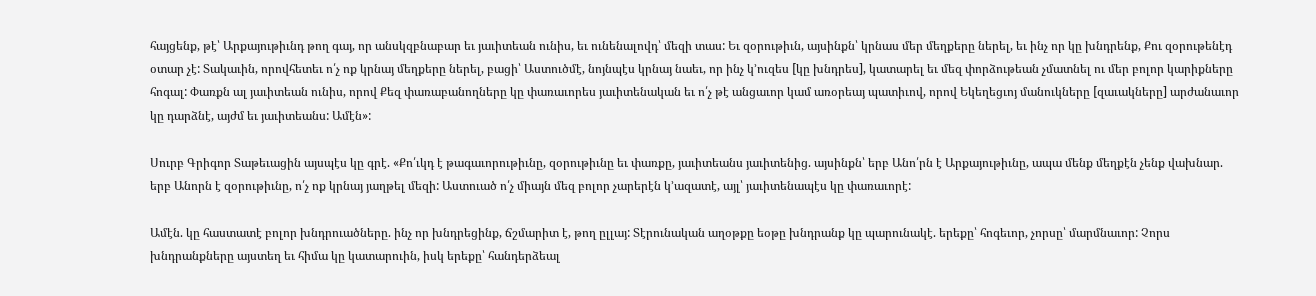հայցենք, թէ՝ Արքայութիւնդ թող գայ, որ անսկզբնաբար եւ յաւիտեան ունիս, եւ ունենալովդ՝ մեզի տաս: Եւ զօրութիւն, այսինքն՝ կրնաս մեր մեղքերը ներել, եւ ինչ որ կը խնդրենք, Քու զօրութենէդ օտար չէ: Տակաւին, որովհետեւ ո՛չ ոք կրնայ մեղքերը ներել, բացի՝ Աստուծմէ, նոյնպէս կրնայ նաեւ, որ ինչ կ՚ուզես [կը խնդրես], կատարել եւ մեզ փորձութեան չմատնել ու մեր բոլոր կարիքները հոգալ: Փառքն ալ յաւիտեան ունիս, որով Քեզ փառաբանողները կը փառաւորես յաւիտենական եւ ո՛չ թէ անցաւոր կամ առօրեայ պատիւով, որով Եկեղեցւոյ մանուկները [զաւակները] արժանաւոր կը դարձնէ, այժմ եւ յաւիտեանս: Ամէն»:

Սուրբ Գրիգոր Տաթեւացին այսպէս կը գրէ. «Քո՛ւկդ է թագաւորութիւնը, զօրութիւնը եւ փառքը, յաւիտեանս յաւիտենից. այսինքն՝ երբ Անո՛րն է Արքայութիւնը, ապա մենք մեղքէն չենք վախնար. երբ Անորն է զօրութիւնը, ո՛չ ոք կրնայ յաղթել մեզի: Աստուած ո՛չ միայն մեզ բոլոր չարերէն կ՚ազատէ, այլ՝ յաւիտենապէս կը փառաւորէ:

Ամէն. կը հաստատէ բոլոր խնդրուածները. ինչ որ խնդրեցինք, ճշմարիտ է, թող ըլլայ: Տէրունական աղօթքը եօթը խնդրանք կը պարունակէ. երեքը՝ հոգեւոր, չորսը՝ մարմնաւոր: Չորս խնդրանքները այստեղ եւ հիմա կը կատարուին, իսկ երեքը՝ հանդերձեալ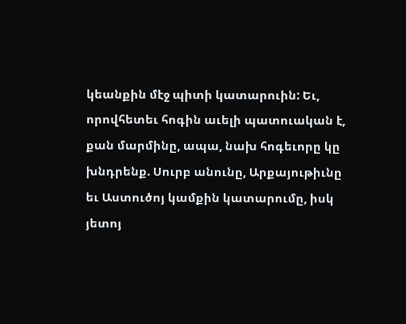կեանքին մէջ պիտի կատարուին: Եւ, որովհետեւ հոգին աւելի պատուական է, քան մարմինը, ապա, նախ հոգեւորը կը խնդրենք. Սուրբ անունը, Արքայութիւնը եւ Աստուծոյ կամքին կատարումը, իսկ յետոյ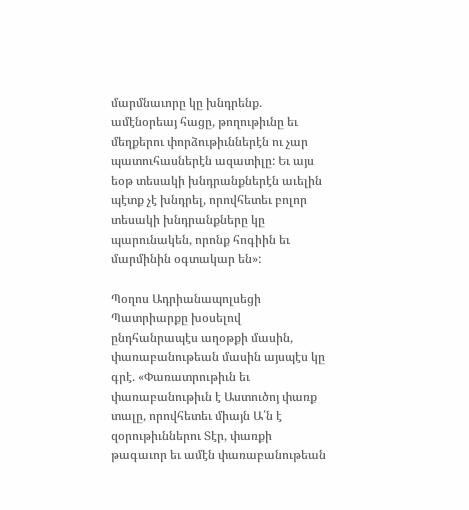մարմնաւորը կը խնդրենք. ամէնօրեայ հացը, թողութիւնը եւ մեղքերու փորձութիւններէն ու չար պատուհասներէն ազատիլը: Եւ այս եօթ տեսակի խնդրանքներէն աւելին պէտք չէ խնդրել, որովհետեւ բոլոր տեսակի խնդրանքները կը պարունակեն, որոնք հոգիին եւ մարմինին օգտակար են»:

Պօղոս Ադրիանապոլսեցի Պատրիարքը խօսելով ընդհանրապէս աղօթքի մասին, փառաբանութեան մասին այսպէս կը գրէ. «Փառատրութիւն եւ փառաբանութիւն է Աստուծոյ փառք տալը, որովհետեւ միայն Ա՛ն է զօրութիւններու Տէր, փառքի թագաւոր եւ ամէն փառաբանութեան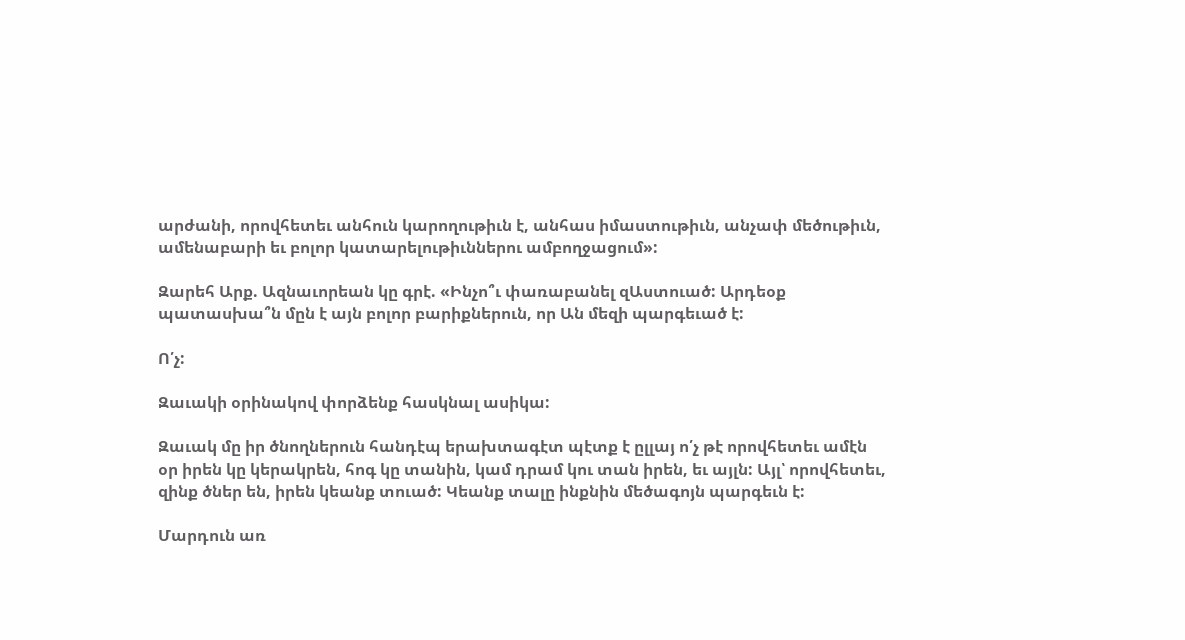արժանի, որովհետեւ անհուն կարողութիւն է, անհաս իմաստութիւն, անչափ մեծութիւն, ամենաբարի եւ բոլոր կատարելութիւններու ամբողջացում»:

Զարեհ Արք. Ազնաւորեան կը գրէ. «Ինչո՞ւ փառաբանել զԱստուած: Արդեօք պատասխա՞ն մըն է այն բոլոր բարիքներուն, որ Ան մեզի պարգեւած է:

Ո՛չ:

Զաւակի օրինակով փորձենք հասկնալ ասիկա:

Զաւակ մը իր ծնողներուն հանդէպ երախտագէտ պէտք է ըլլայ ո՛չ թէ որովհետեւ ամէն օր իրեն կը կերակրեն, հոգ կը տանին, կամ դրամ կու տան իրեն, եւ այլն: Այլ՝ որովհետեւ, զինք ծներ են, իրեն կեանք տուած: Կեանք տալը ինքնին մեծագոյն պարգեւն է:

Մարդուն առ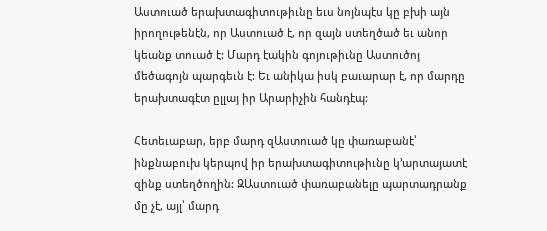Աստուած երախտագիտութիւնը եւս նոյնպէս կը բխի այն իրողութենէն, որ Աստուած է, որ զայն ստեղծած եւ անոր կեանք տուած է: Մարդ էակին գոյութիւնը Աստուծոյ մեծագոյն պարգեւն է: Եւ անիկա իսկ բաւարար է, որ մարդը երախտագէտ ըլլայ իր Արարիչին հանդէպ:

Հետեւաբար, երբ մարդ զԱստուած կը փառաբանէ՝ ինքնաբուխ կերպով իր երախտագիտութիւնը կ՚արտայատէ զինք ստեղծողին: ԶԱստուած փառաբանելը պարտադրանք մը չէ, այլ՝ մարդ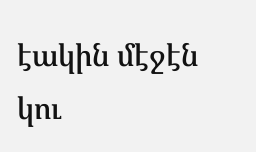էակին մէջէն կու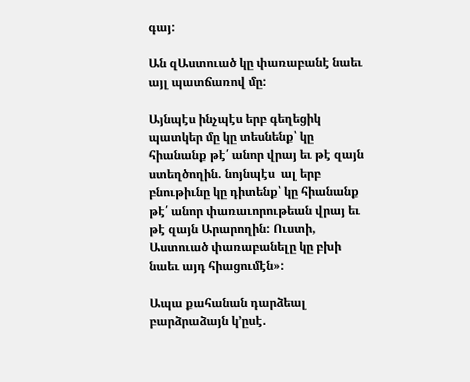գայ:

Ան զԱստուած կը փառաբանէ նաեւ այլ պատճառով մը:

Այնպէս ինչպէս երբ գեղեցիկ պատկեր մը կը տեսնենք՝ կը հիանանք թէ՛ անոր վրայ եւ թէ զայն ստեղծողին. նոյնպէս  ալ երբ բնութիւնը կը դիտենք՝ կը հիանանք թէ՛ անոր փառաւորութեան վրայ եւ թէ զայն Արարողին: Ուստի, Աստուած փառաբանելը կը բխի նաեւ այդ հիացումէն»:

Ապա քահանան դարձեալ բարձրաձայն կ՚ըսէ.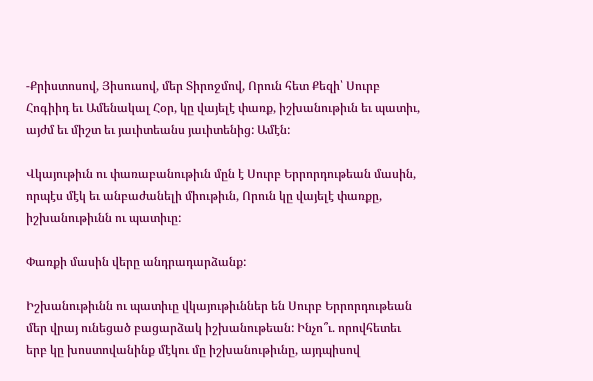-Քրիստոսով, Յիսուսով, մեր Տիրոջմով, Որուն հետ Քեզի՝ Սուրբ Հոգիիդ եւ Ամենակալ Հօր, կը վայելէ փառք, իշխանութիւն եւ պատիւ, այժմ եւ միշտ եւ յաւիտեանս յաւիտենից: Ամէն:

Վկայութիւն ու փառաբանութիւն մըն է Սուրբ Երրորդութեան մասին, որպէս մէկ եւ անբաժանելի միութիւն, Որուն կը վայելէ փառքը, իշխանութիւնն ու պատիւը:

Փառքի մասին վերը անդրադարձանք:

Իշխանութիւնն ու պատիւը վկայութիւններ են Սուրբ Երրորդութեան մեր վրայ ունեցած բացարձակ իշխանութեան: Ինչո՞ւ. որովհետեւ երբ կը խոստովանինք մէկու մը իշխանութիւնը, այդպիսով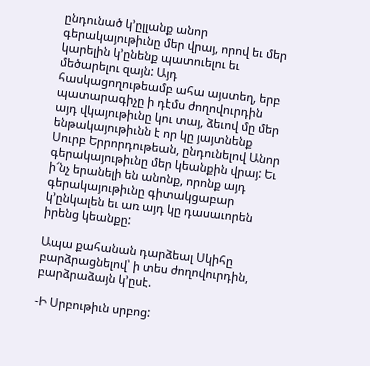ընդունած կ՚ըլլանք անոր գերակայութիւնը մեր վրայ, որով եւ մեր կարելին կ՚ընենք պատուելու եւ մեծարելու զայն: Այդ հասկացողութեամբ ահա այստեղ, երբ պատարագիչը ի դէմս ժողովուրդին այդ վկայութիւնը կու տայ, ձեւով մը մեր ենթակայութիւնն է որ կը յայտնենք Սուրբ Երրորդութեան, ընդունելով Անոր գերակայութիւնը մեր կեանքին վրայ: Եւ ի՜նչ երանելի են անոնք, որոնք այդ գերակայութիւնը գիտակցաբար կ՚ընկալեն եւ առ այդ կը դասաւորեն իրենց կեանքը:

Ապա քահանան դարձեալ Սկիհը բարձրացնելով՝ ի տես ժողովուրդին, բարձրաձայն կ՚ըսէ.

-Ի Սրբութիւն սրբոց: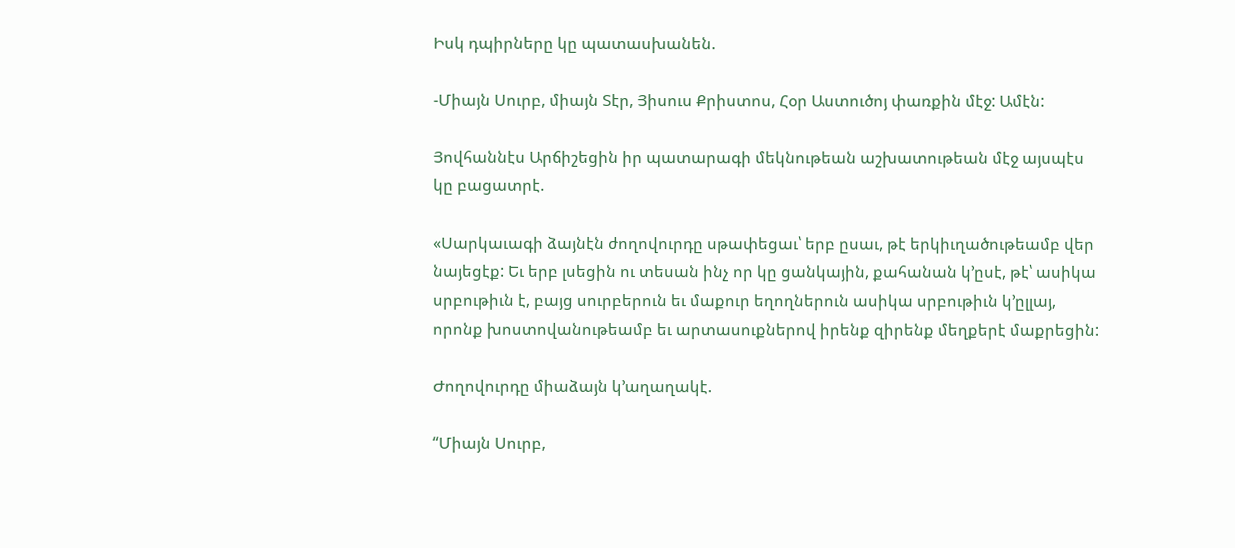Իսկ դպիրները կը պատասխանեն.

-Միայն Սուրբ, միայն Տէր, Յիսուս Քրիստոս, Հօր Աստուծոյ փառքին մէջ: Ամէն:

Յովհաննէս Արճիշեցին իր պատարագի մեկնութեան աշխատութեան մէջ այսպէս կը բացատրէ.

«Սարկաւագի ձայնէն ժողովուրդը սթափեցաւ՝ երբ ըսաւ, թէ երկիւղածութեամբ վեր նայեցէք: Եւ երբ լսեցին ու տեսան ինչ որ կը ցանկային, քահանան կ՚ըսէ, թէ՝ ասիկա սրբութիւն է, բայց սուրբերուն եւ մաքուր եղողներուն ասիկա սրբութիւն կ՚ըլլայ, որոնք խոստովանութեամբ եւ արտասուքներով իրենք զիրենք մեղքերէ մաքրեցին:

Ժողովուրդը միաձայն կ՚աղաղակէ.

“Միայն Սուրբ,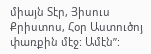միայն Տէր, Յիսուս Քրիստոս, Հօր Աստուծոյ փառքին մէջ: Ամէն”: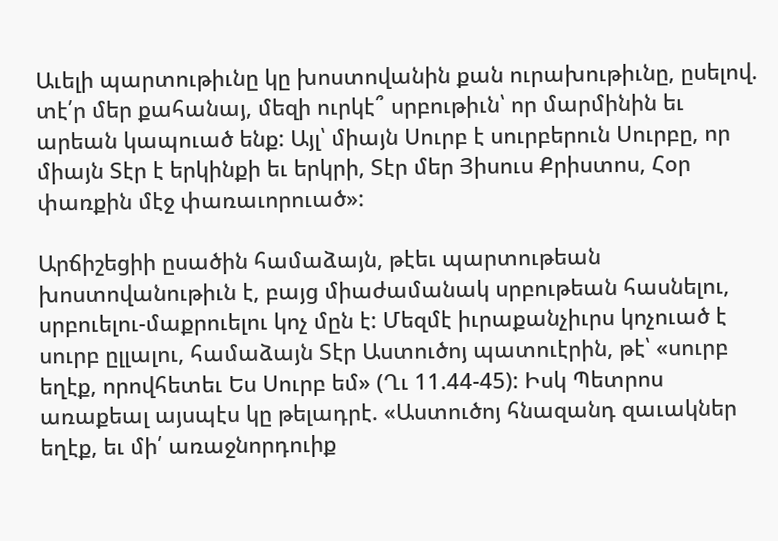Աւելի պարտութիւնը կը խոստովանին քան ուրախութիւնը, ըսելով. տէ՛ր մեր քահանայ, մեզի ուրկէ՞ սրբութիւն՝ որ մարմինին եւ արեան կապուած ենք: Այլ՝ միայն Սուրբ է սուրբերուն Սուրբը, որ միայն Տէր է երկինքի եւ երկրի, Տէր մեր Յիսուս Քրիստոս, Հօր փառքին մէջ փառաւորուած»:

Արճիշեցիի ըսածին համաձայն, թէեւ պարտութեան խոստովանութիւն է, բայց միաժամանակ սրբութեան հասնելու, սրբուելու-մաքրուելու կոչ մըն է: Մեզմէ իւրաքանչիւրս կոչուած է սուրբ ըլլալու, համաձայն Տէր Աստուծոյ պատուէրին, թէ՝ «սուրբ եղէք, որովհետեւ Ես Սուրբ եմ» (Ղւ 11.44-45): Իսկ Պետրոս առաքեալ այսպէս կը թելադրէ. «Աստուծոյ հնազանդ զաւակներ եղէք, եւ մի՛ առաջնորդուիք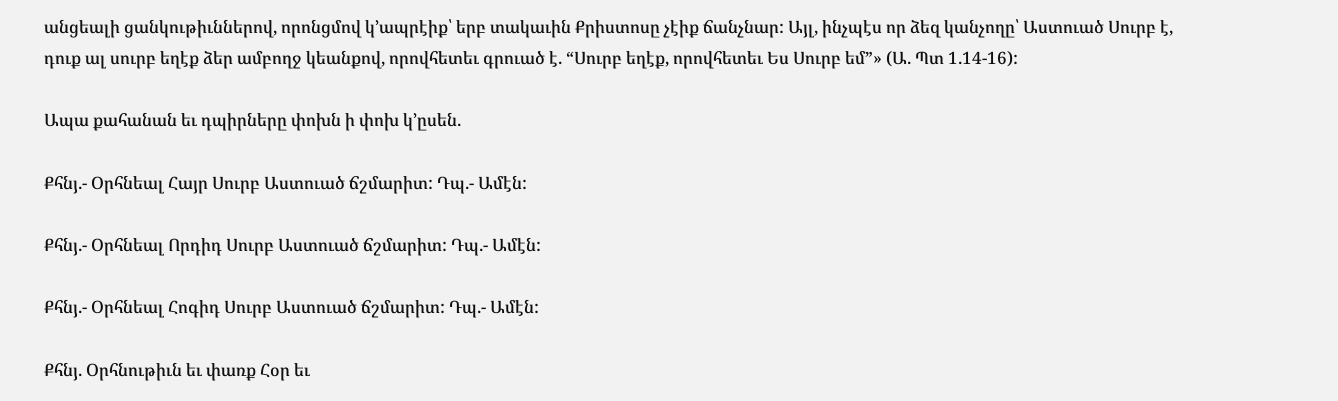անցեալի ցանկութիւններով, որոնցմով կ՚ապրէիք՝ երբ տակաւին Քրիստոսը չէիք ճանչնար: Այլ, ինչպէս որ ձեզ կանչողը՝ Աստուած Սուրբ է, դուք ալ սուրբ եղէք ձեր ամբողջ կեանքով, որովհետեւ գրուած է. “Սուրբ եղէք, որովհետեւ Ես Սուրբ եմ”» (Ա. Պտ 1.14-16):

Ապա քահանան եւ դպիրները փոխն ի փոխ կ՚ըսեն.

Քհնյ.- Օրհնեալ Հայր Սուրբ Աստուած ճշմարիտ: Դպ.- Ամէն:

Քհնյ.- Օրհնեալ Որդիդ Սուրբ Աստուած ճշմարիտ: Դպ.- Ամէն:

Քհնյ.- Օրհնեալ Հոգիդ Սուրբ Աստուած ճշմարիտ: Դպ.- Ամէն:

Քհնյ. Օրհնութիւն եւ փառք Հօր եւ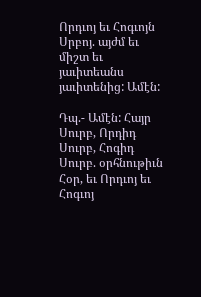Որդւոյ եւ Հոգւոյն Սրբոյ. այժմ եւ միշտ եւ յաւիտեանս յաւիտենից: Ամէն:

Դպ.- Ամէն: Հայր Սուրբ, Որդիդ Սուրբ, Հոգիդ Սուրբ. օրհնութիւն Հօր, եւ Որդւոյ եւ Հոգւոյ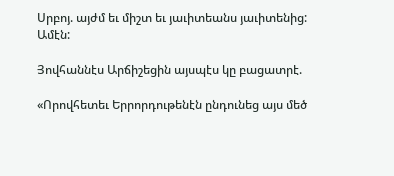Սրբոյ. այժմ եւ միշտ եւ յաւիտեանս յաւիտենից: Ամէն:

Յովհաննէս Արճիշեցին այսպէս կը բացատրէ.

«Որովհետեւ Երրորդութենէն ընդունեց այս մեծ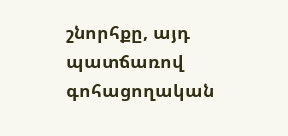շնորհքը, այդ պատճառով գոհացողական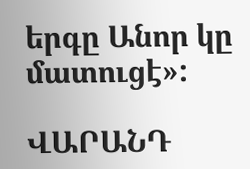երգը Անոր կը մատուցէ»:

ՎԱՐԱՆԴ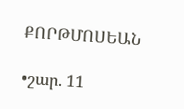ՔՈՐԹՄՈՍԵԱՆ

•շար. 11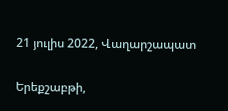21 յուլիս 2022, Վաղարշապատ

Երեքշաբթի,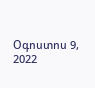Օգոստոս 9, 2022